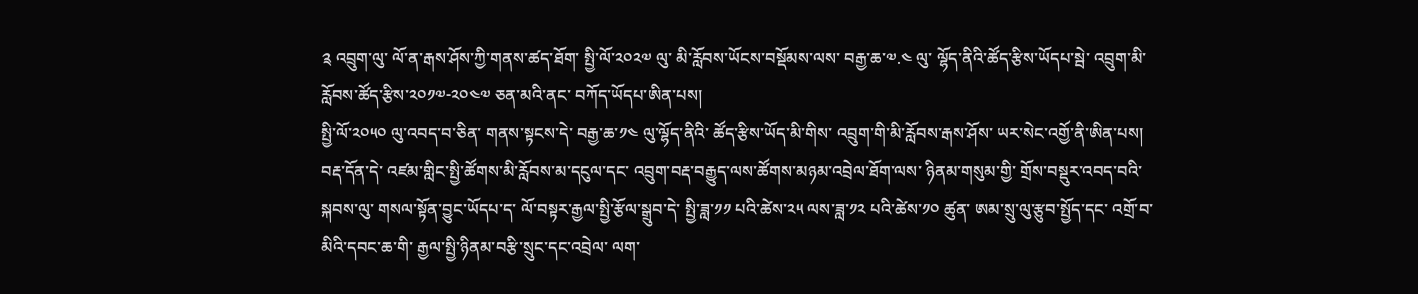༉ འབྲུག་ལུ་ ལོ་ན་རྒས་ཤོས་ཀྱི་གནས་ཚད་ཐོག་ སྤྱི་ལོ་༢༠༢༧ ལུ་ མི་རློབས་ཡོངས་བསྡོམས་ལས་ བརྒྱ་ཆ་༧.༤ ལུ་ ལྷོད་ནིའི་ཚོད་རྩིས་ཡོདཔ་སྦེ་ འབྲུག་མི་རློབས་ཚོད་རྩིས་༢༠༡༧-༢༠༤༧ ཅན་མའི་ནང་ བཀོད་ཡོདཔ་ཨིན་པས།
སྤྱི་ལོ་༢༠༥༠ ལུ་འབད་བ་ཅིན་ གནས་སྟངས་དེ་ བརྒྱ་ཆ་༡༤ ལུ་ལྷོད་ནིའི་ ཚོད་རྩིས་ཡོད་མི་གིས་ འབྲུག་གི་མི་རློབས་རྒས་ཤོས་ ཡར་སེང་འགྱོ་ནི་ཨིན་པས།
བརྡ་དོན་དེ་ འཛམ་གླིང་སྤྱི་ཚོགས་མི་རློབས་མ་དངུལ་དང་ འབྲུག་བརྡ་བརྒྱུད་ལས་ཚོགས་མཉམ་འབྲེལ་ཐོག་ལས་ ཉིནམ་གསུམ་གྱི་ གྲོས་བསྡུར་འབད་བའི་སྐབས་ལུ་ གསལ་སྟོན་བྱུང་ཡོདཔ་ད་ ལོ་བསྟར་རྒྱལ་སྤྱི་རྩོལ་སྒྲུབ་དེ་ སྤྱི་ཟླ་༡༡ པའི་ཚེས་༢༥ ལས་ཟླ་༡༢ པའི་ཚེས་༡༠ ཚུན་ ཨམ་སྲུ་ལུ་རྩུབ་སྤྱོད་དང་ འགྲོ་བ་མིའི་དབང་ཆ་གི་ རྒྱལ་སྤྱི་ཉིནམ་བརྩི་སྲུང་དང་འབྲེལ་ ལག་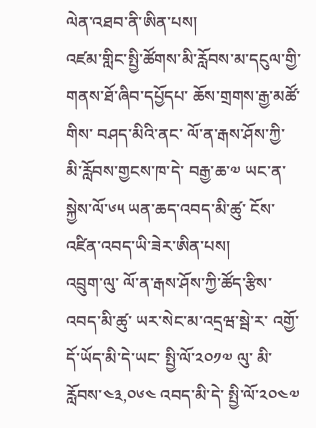ལེན་འཐབ་ནི་ཨིན་པས།
འཛམ་གླིང་སྤྱི་ཚོགས་མི་རློབས་མ་དངུལ་གྱི་ གནས་ཐོ་ཞིབ་དཔྱོདཔ་ ཆོས་གྲགས་རྒྱ་མཚོ་གིས་ བཤད་མིའི་ནང་ ལོ་ན་རྒས་ཤོས་ཀྱི་ མི་རློབས་གྱངས་ཁ་དེ་ བརྒྱ་ཆ་༧ ཡང་ན་ སྐྱེས་ལོ་༦༥ ཡན་ཆད་འབད་མི་ཚུ་ ངོས་འཛིན་འབད་ཡི་ཟེར་ཨིན་པས།
འབྲུག་ལུ་ ལོ་ན་རྒས་ཤོས་ཀྱི་ཚོད་རྩིས་འབད་མི་ཚུ་ ཡར་སེང་མ་འདྲཝ་སྦེ་ར་ འགྱོ་དོ་ཡོད་མི་དེ་ཡང་ སྤྱི་ལོ་༢༠༡༧ ལུ་ མི་རློབས་༤༣,༠༦༤ འབད་མི་དེ་ སྤྱི་ལོ་༢༠༤༧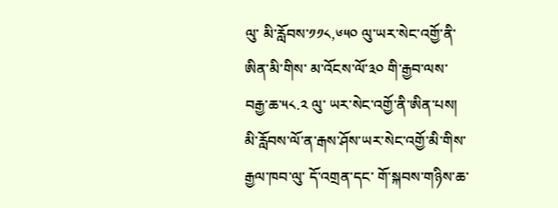ལུ་ མི་རློབས་༡༡༨,༦༥༠ ལུ་ཡར་སེང་འགྱོ་ནི་ཨིན་མི་གིས་ མ་འོངས་ལོ་༣༠ གི་རྒྱབ་ལས་ བརྒྱ་ཆ་༥༨.༢ ལུ་ ཡར་སེང་འགྱོ་ནི་ཨིན་པས།
མི་རློབས་ལོ་ན་རྒས་ཤོས་ཡར་སེང་འགྱོ་མི་གིས་ རྒྱལ་ཁབ་ལུ་ དོ་འགྲན་དང་ གོ་སྐབས་གཉིས་ཆ་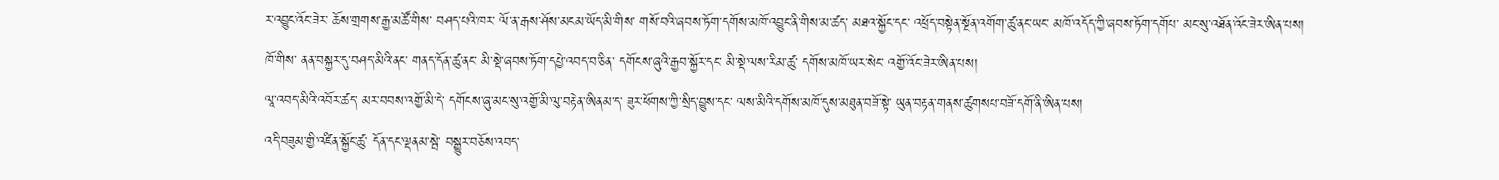ར་འབྱུང་འོང་ཟེར་ ཆོས་གྲགས་རྒྱ་མཚོ་གིས་ བཤད་པའི་ཁར་ ལོ་ན་རྒས་ཤོས་མངམ་ཡོད་མི་གིས་ གསོ་བའི་ཞབས་ཏོག་དགོས་མཁོ་འབྱུང་ནི་གིས་མ་ཚད་ མཐའ་སྐྱོང་དང་ འཕྲོད་བསྟེན་སྔོན་འགོག་ཚུ་ནང་ཡང་ མཁོ་འདོད་ཀྱི་ཞབས་ཏོག་དགོཔ་ མང་སུ་འཐོན་འོང་ཟེར་ཨིན་པས།
ཁོ་གིས་ ནན་བསྐྱར་དུ་བཤད་མིའི་ནང་ གནད་དོན་ཚུ་ནང་ མི་སྡེ་ཞབས་ཏོག་དཔྱེ་འབད་བ་ཅིན་ དགོངས་ཞུའི་རྒྱབ་སྐྱོར་དང་ མི་སྡེ་ལས་རིམ་ཚུ་ དགོས་མཁོ་ཡར་སེང་ འགྱོ་འོང་ཟེར་ཨིན་པས།
ལཱ་འབད་མིའི་འབོར་ཚད་ མར་བབས་འགྱོ་མི་དེ་ དགོངས་ཞུ་མང་སུ་འགྱོ་མི་ལུ་བརྟེན་ཨིནམ་ད་ ཟུར་ཕོགས་ཀྱི་སྲིད་བྱུས་དང་ ལས་མིའི་དགོས་མཁོ་དུས་མཐུན་བཟོ་སྟེ་ ཡུན་བརྟན་གནས་ཚུགསཔ་བཟོ་དགོ་ནི་ཨིན་པས།
འདི་བཟུམ་གྱི་འཛིན་སྐྱོང་ཚུ་ དོན་དང་ལྡནམ་སྦེ་ བསྒྱུར་བཅོས་འབད་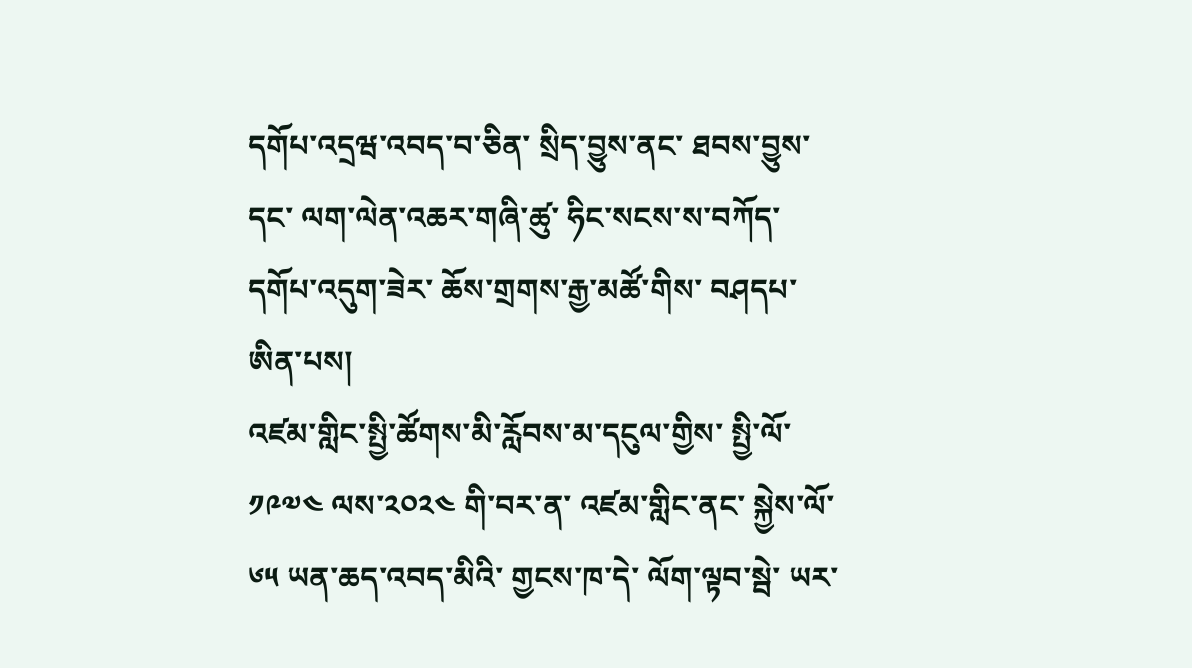དགོཔ་འདྲཝ་འབད་བ་ཅིན་ སྲིད་བྱུས་ནང་ ཐབས་བྱུས་དང་ ལག་ལེན་འཆར་གཞི་ཚུ་ ཧིང་སངས་ས་བཀོད་དགོཔ་འདུག་ཟེར་ ཆོས་གྲགས་རྒྱ་མཚོ་གིས་ བཤདཔ་ཨིན་པས།
འཛམ་གླིང་སྤྱི་ཚོགས་མི་རློབས་མ་དངུལ་གྱིས་ སྤྱི་ལོ་༡༩༧༤ ལས་༢༠༢༤ གི་བར་ན་ འཛམ་གླིང་ནང་ སྐྱེས་ལོ་༦༥ ཡན་ཆད་འབད་མིའི་ གྱངས་ཁ་དེ་ ལོག་ལྟབ་སྦེ་ ཡར་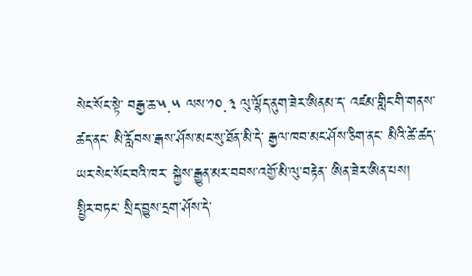སེང་སོང་སྟེ་ བརྒྱ་ཆ་༥.༥ ལས་༡༠.༣ ལུ་ལྷོད་ནུག་ཟེར་ཨིནམ་ད་ འཛམ་གླིང་གི་གནས་ཚད་ནང་ མི་རློབས་རྒས་ཤོས་མང་སུ་ཐོན་མི་དེ་ རྒྱལ་ཁབ་མང་ཤོས་ཅིག་ནང་ མིའི་ཚེ་ཚད་ ཡར་སེང་སོང་བའི་ཁར་ སྐྱེས་རྒྱུན་མར་བབས་འགྱོ་མི་ལུ་བརྟེན་ ཨིན་ཟེར་ཨིན་པས།
སྤྱིར་བཏང་ སྲིད་བྱུས་དྲག་ཤོས་དེ་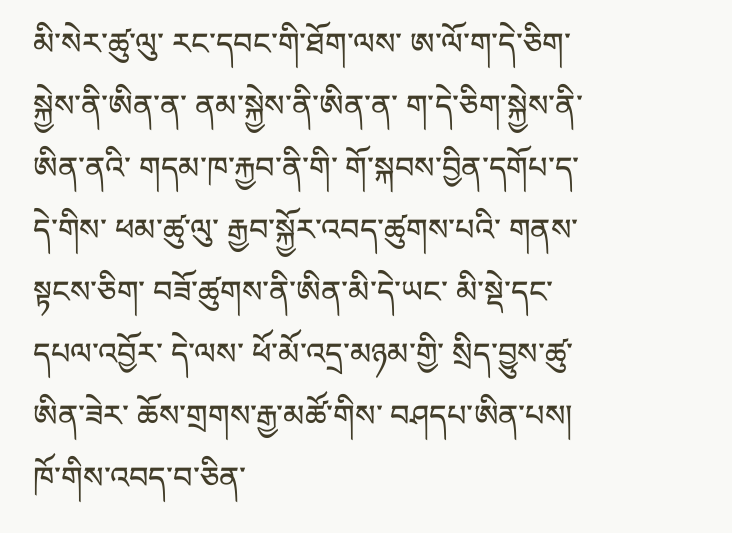མི་སེར་ཚུ་ལུ་ རང་དབང་གི་ཐོག་ལས་ ཨ་ལོ་ག་དེ་ཅིག་སྐྱེས་ནི་ཨིན་ན་ ནམ་སྐྱེས་ནི་ཨིན་ན་ ག་དེ་ཅིག་སྐྱེས་ནི་ཨིན་ནའི་ གདམ་ཁ་རྐྱབ་ནི་གི་ གོ་སྐབས་བྱིན་དགོཔ་ད་ དེ་གིས་ ཕམ་ཚུ་ལུ་ རྒྱབ་སྐྱོར་འབད་ཚུགས་པའི་ གནས་སྟངས་ཅིག་ བཟོ་ཚུགས་ནི་ཨིན་མི་དེ་ཡང་ མི་སྡེ་དང་ དཔལ་འབྱོར་ དེ་ལས་ ཕོ་མོ་འདྲ་མཉམ་གྱི་ སྲིད་བྱུས་ཚུ་ཨིན་ཟེར་ ཆོས་གྲགས་རྒྱ་མཚོ་གིས་ བཤདཔ་ཨིན་པས།
ཁོ་གིས་འབད་བ་ཅིན་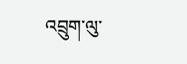འབྲུག་ལུ་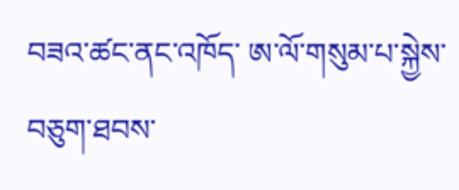བཟའ་ཚང་ནང་འཁོད་ ཨ་ལོ་གསུམ་པ་སྐྱེས་བཅུག་ཐབས་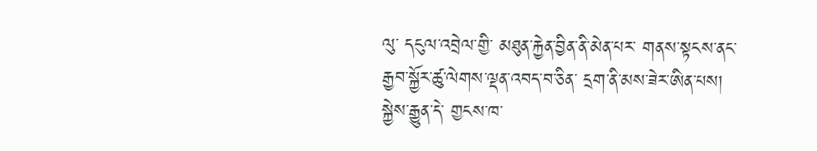ལུ་ དངུལ་འབྲེལ་གྱི་ མཐུན་རྐྱེན་བྱིན་ནི་མེན་པར་ གནས་སྟངས་ནང་ རྒྱབ་སྐྱོར་ཚུ་ལེགས་ལྡན་འབད་བ་ཅིན་ དྲག་ནི་མས་ཟེར་ཨིན་པས།
སྐྱེས་རྒྱུན་དེ་ གྱངས་ཁ་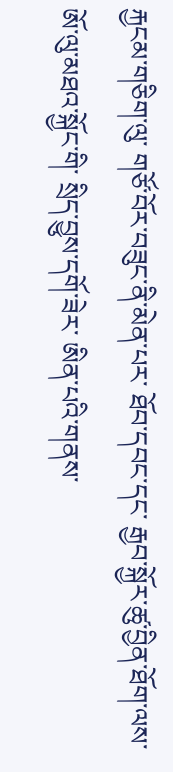རྐྱངམ་གཅིག་ལུ་ གཙོ་བོར་བཟུང་ནི་མེན་པར་ ཐོབ་དབང་དང་ རྒྱབ་སྐྱོར་ཚུ་བྱིན་ཐོག་ལས་ ཨོ་ལུ་མཐའ་སྐྱོང་གི་ སྲིད་བྱུས་དགོ་ཟེར་ ཨིན་པའི་གནས་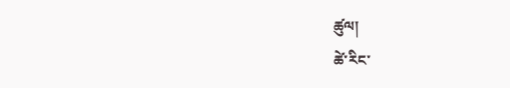ཚུལ།
ཚེ་རིང་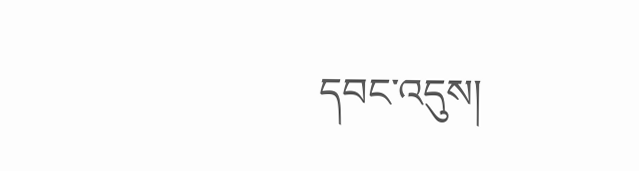དབང་འདུས།